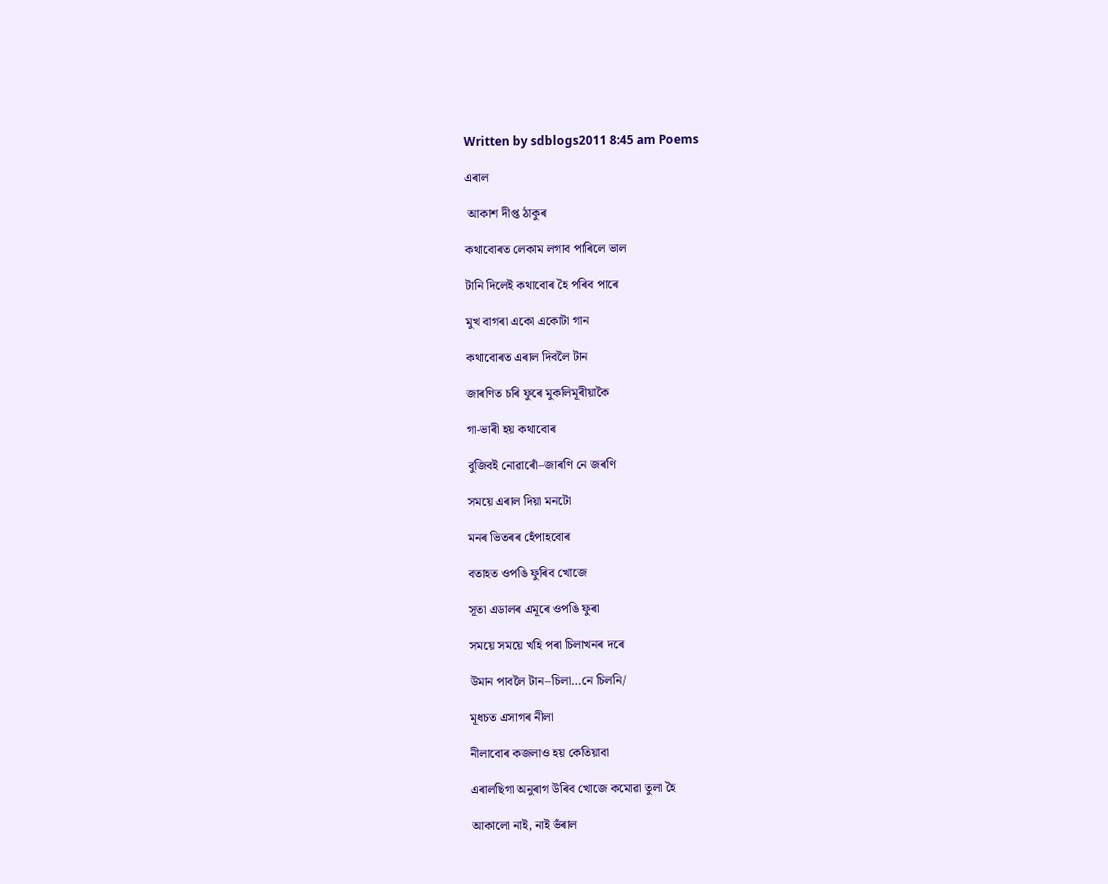Written by sdblogs2011 8:45 am Poems

এৰাল

 আকাশ দীপ্ত ঠাকুৰ

কথাবোৰত লেকাম লগাব পাৰিলে ভাল

টানি দিলেই কথাবোৰ হৈ পৰিব পাৰে

মুখ বাগৰা একো একোটা গান

কথাবোৰত এৰাল দিবলৈ টান

জাৰণিত চৰি ফুৰে মুকলিমূৰীয়াকৈ

গা-ভাৰী হয় কথাবোৰ

বুজিবই নোৱাৰোঁ–জাৰণি নে জৰণি

সময়ে এৰাল দিয়া মনটো

মনৰ ভিতৰৰ হেঁপাহবোৰ

বতাহত ওপঙি ফুৰিব খোজে

সূতা এডালৰ এমূৰে ওপঙি ফুৰা

সময়ে সময়ে খহি পৰা চিলাখনৰ দৰে

উমান পাবলৈ টান–চিলা…নে চিলনি/

মূধচত এসাগৰ নীলা

নীলাবোৰ কজলাও হয় কেতিয়াবা

এৰালছিগা অনুৰাগ উৰিব খোজে কমোৱা তুলা হৈ

আকালো নাই, নাই ভঁৰাল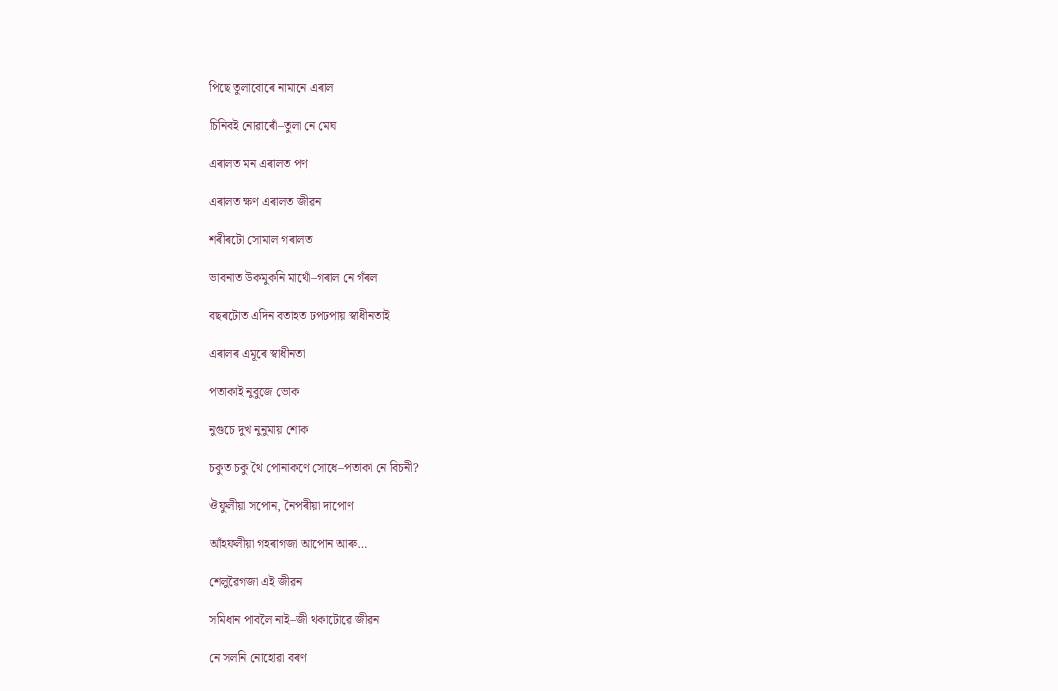পিছে তুলাবোৰে নামানে এৰাল

চিনিবই নোৱাৰোঁ–তুলা নে মেঘ

এৰালত মন এৰালত পণ

এৰালত ক্ষণ এৰালত জীৱন

শৰীৰটো সোমাল গৰালত

ভাবনাত উকমুকনি মাথোঁ–গৰাল নে গঁৰল

বছৰটোত এদিন বতাহত ঢপঢপায় স্বাধীনতাই

এৰালৰ এমূৰে স্বাধীনতা

পতাকাই নুবুজে ভোক

নুগুচে দুখ নুনুমায় শোক

চকুত চকু থৈ পোনাকণে সোধে–পতাকা নে বিচনী?

ঔফুলীয়া সপোন, নৈপৰীয়া দাপোণ

আঁহফলীয়া গহৰাগজা আপোন আৰু…

শেলুৱৈগজা এই জীৱন

সমিধান পাবলৈ নাই–জী থকাটোৱে জীৱন

নে সলনি নোহোৱা বৰণ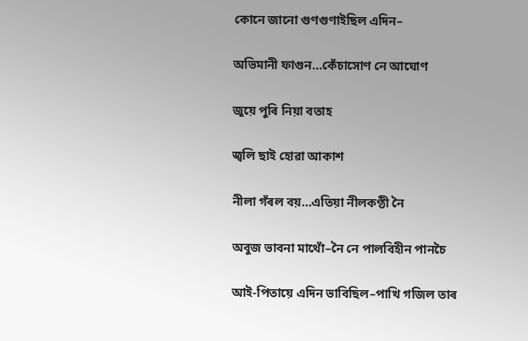কোনে জানো গুণগুণাইছিল এদিন–

অভিমানী ফাগুন…কেঁচাসোণ নে আঘোণ

জুয়ে পুৰি নিয়া বতাহ

জ্বলি ছাই হোৱা আকাশ

নীলা গঁৰল বয়…এতিয়া নীলকণ্ঠী নৈ

অবুজ ভাবনা মাথোঁ–নৈ নে পালবিহীন পানচৈ

আই-পিতায়ে এদিন ভাবিছিল–পাখি গজিল তাৰ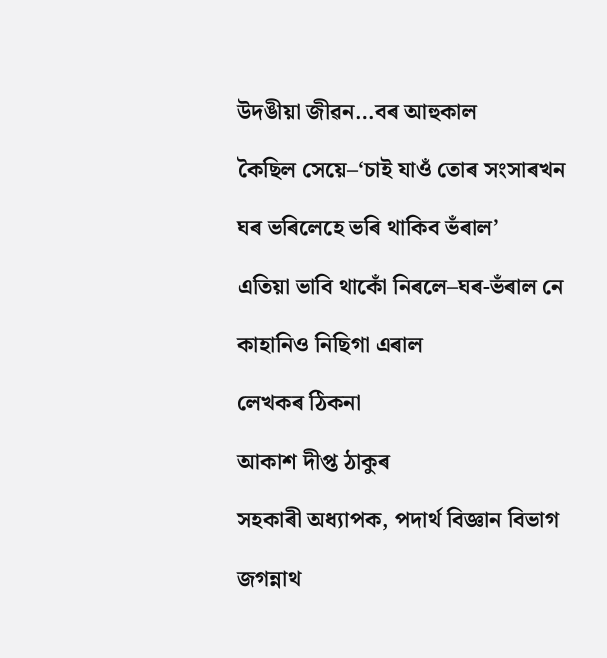উদঙীয়া জীৱন…বৰ আহুকাল

কৈছিল সেয়ে–‘চাই যাওঁ তোৰ সংসাৰখন

ঘৰ ভৰিলেহে ভৰি থাকিব ভঁৰাল’

এতিয়া ভাবি থাকোঁ নিৰলে–ঘৰ-ভঁৰাল নে

কাহানিও নিছিগা এৰাল

লেখকৰ ঠিকনা

আকাশ দীপ্ত ঠাকুৰ

সহকাৰী অধ্যাপক, পদাৰ্থ বিজ্ঞান বিভাগ

জগন্নাথ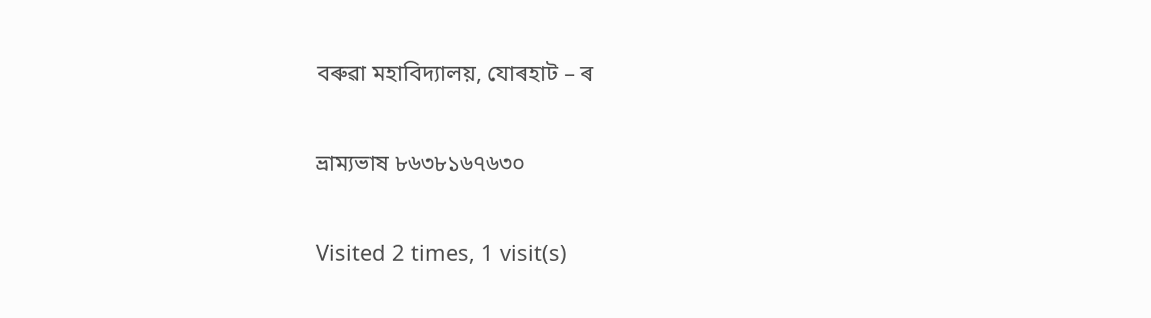বৰুৱা মহাবিদ্যালয়, যোৰহাট – ৰ

ভ্ৰাম্যভাষ ৮৬৩৮১৬৭৬৩০

Visited 2 times, 1 visit(s)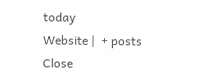today
Website |  + posts
Close